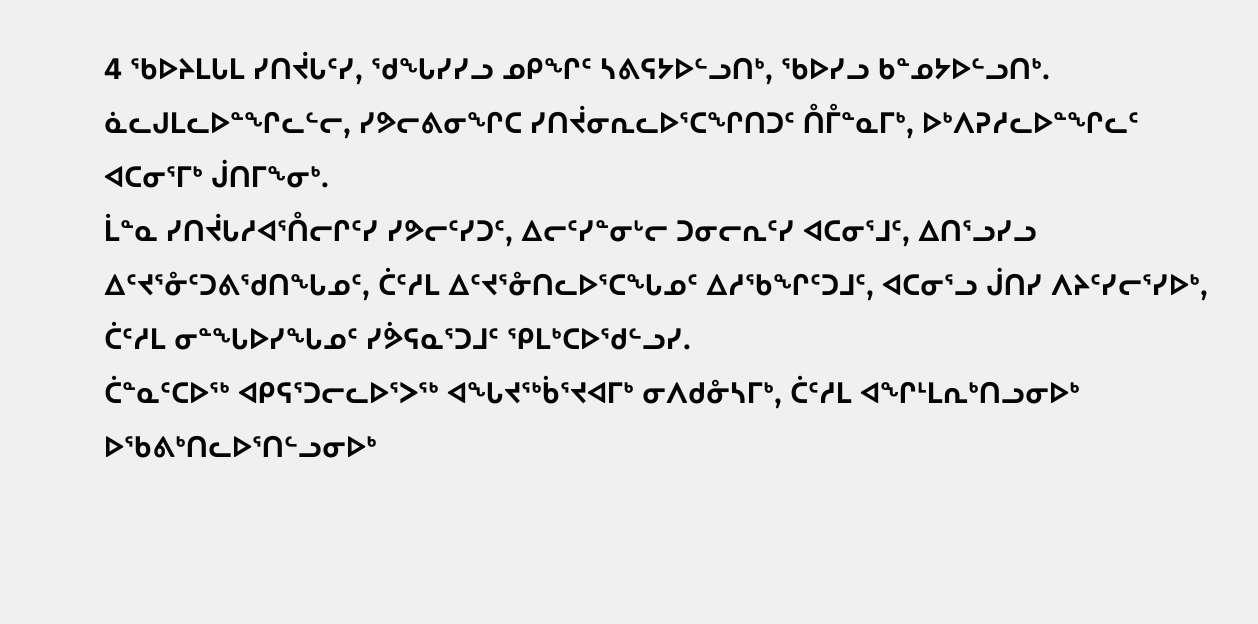4 ᖃᐅᔨᒪᒐᒪ ᓯᑎᔫᒐᑦᓯ, ᖁᖓᓯᓯᓗ ᓄᑭᖏᑦ ᓴᕕᕋᔭᐅᓪᓗᑎᒃ, ᖃᐅᓯᓗ ᑲᓐᓄᔭᐅᓪᓗᑎᒃ.
ᓈᓚᒍᒪᓚᐅᓐᖏᓚᓪᓕ, ᓯᕗᓕᕕᓂᖏᑕ ᓯᑎᔫᓂᕆᓚᐅᕐᑕᖏᑎᑐᑦ ᑍᒤᓐᓇᒥᒃ, ᐅᒃᐱᕈᓱᓚᐅᓐᖏᓚᑦ ᐊᑕᓂᕐᒥᒃ ᒎᑎᒥᖕᓂᒃ.
ᒫᓐᓇ ᓯᑎᔫᒐᓱᐊᕐᑍᓕᒋᑦᓯ ᓯᕗᓕᑦᓯᑐᑦ, ᐃᓕᑦᓯᓐᓂᒡᓕ ᑐᓂᓕᕆᑦᓯ ᐊᑕᓂᕐᒧᑦ, ᐃᑎᕐᓗᓯᓗ ᐃᑦᔪᕐᓁᑦᑐᕕᖁᑎᖓᓄᑦ, ᑖᑦᓱᒪ ᐃᑦᔪᕐᓁᑎᓚᐅᕐᑕᖓᓄᑦ ᐃᓱᖃᖏᑦᑐᒧᑦ, ᐊᑕᓂᕐᓗ ᒎᑎᓯ ᐱᔨᑦᓯᓕᕐᓯᐅᒃ, ᑖᑦᓱᒪ ᓂᓐᖓᐅᓯᖓᓄᑦ ᓯᕘᕋᓇᕐᑐᒧᑦ ᕿᒪᒃᑕᐅᖁᓪᓗᓯ.
ᑖᓐᓇᑦᑕᐅᖅ ᐊᑭᕋᕐᑐᓕᓚᐅᕐᐳᖅ ᐊᖓᔪᖅᑳᕐᔪᐊᒥᒃ ᓂᐱᑯᓁᓴᒥᒃ, ᑖᑦᓱᒪ ᐊᖏᒻᒪᕆᒃᑎᓗᓂᐅᒃ ᐅᖃᕕᒃᑎᓚᐅᕐᑎᓪᓗᓂᐅᒃ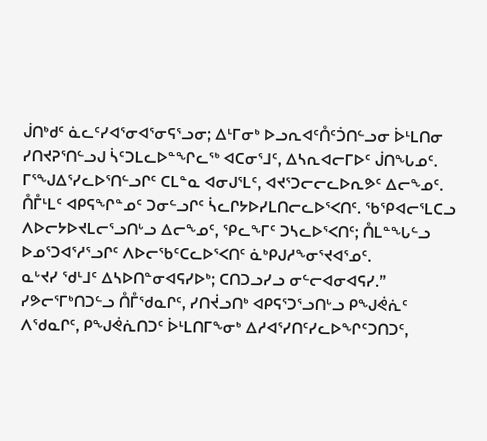ᒎᑎᒃᑯᑦ ᓈᓚᑦᓯᐊᕐᓂᐊᕐᓂᕋᕐᓗᓂ; ᐃᒻᒥᓂᒃ ᐅᓗᕆᐊᑦᑍᑦᑑᑎᓪᓗᓂ ᐆᒻᒪᑎᓂ ᓯᑎᔪᕈᕐᑎᓪᓗᒍ ᓵᑦᑐᒪᓚᐅᓐᖏᓚᖅ ᐊᑕᓂᕐᒧᑦ, ᐃᓴᕆᐊᓕᒥᐅᑦ ᒎᑎᖓᓄᑦ.
ᒥᕐᖑᐃᕐᓯᓚᐅᕐᑎᓪᓗᒋᑦ ᑕᒪᓐᓇ ᐊᓂᒍᕐᒪᑦ, ᐊᔪᕐᑐᓕᓕᓚᐅᕆᕗᑦ ᐃᓕᖕᓄᑦ. ᑍᒤᒻᒪᑦ ᐊᑭᕋᖏᓐᓄᑦ ᑐᓂᓪᓗᒋᑦ ᓵᓚᒋᔭᐅᓯᒪᑎᓕᓚᐅᕐᐸᑎᑦ. ᖃᕿᐊᓕᕐᒪᑕᓗ ᐱᐅᓕᔭᐅᔪᒪᓕᕐᓗᑎᒡᓗ ᐃᓕᖕᓄᑦ, ᕿᓚᖕᒥᑦ ᑐᓴᓚᐅᕐᐸᑎᑦ; ᑍᒪᓐᖓᓪᓗ ᐅᓄᕐᑐᐊᕐᓱᕐᓗᒋᑦ ᐱᐅᓕᖃᑦᑕᓚᐅᕐᐸᑎᑦ ᓈᒃᑭᒍᓱᖕᓂᕐᔪᐊᕐᓄᑦ.
ᓇᒡᔪᓯ ᖁᒻᒧᑦ ᐃᓴᐅᑎᓐᓂᐊᕋᓯᐅᒃ; ᑕᑎᑐᓗᓯᓗ ᓂᓪᓕᐊᓂᐊᕋᓯ.”
ᓯᕗᓕᕐᒥᒃᑎᑐᓪᓗ ᑍᒤᖁᓇᒋᑦ, ᓯᑎᔫᓗᑎᒃ ᐊᑭᕋᕐᑐᕐᓗᑎᒡᓗ ᑭᖑᕚᕇᑦ ᐱᖁᓇᒋᑦ, ᑭᖑᕚᕇᑎᑐᑦ ᐆᒻᒪᑎᒥᖕᓂᒃ ᐃᓱᐊᕐᓯᑎᑦᓯᓚᐅᖏᑦᑐᑎᑐᑦ,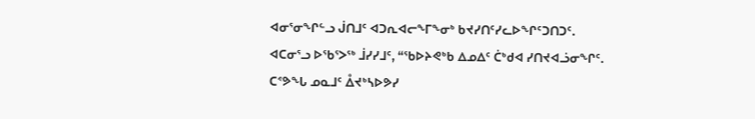ᐊᓂᕐᓂᖏᓪᓗ ᒎᑎᒧᑦ ᐊᑐᕆᐊᓕᖕᒥᖕᓂᒃ ᑲᔪᓯᑎᑦᓯᓚᐅᖏᑦᑐᑎᑐᑦ.
ᐊᑕᓂᕐᓗ ᐅᖃᕐᐳᖅ ᒨᓯᓯᒧᑦ, “ᖃᐅᔨᕙᒃᑲ ᐃᓄᐃᑦ ᑖᒃᑯᐊ ᓯᑎᔪᐊᓘᓂᖏᑦ.
ᑕᕝᕗᖓ ᓄᓇᒧᑦ ᐂᔪᒃᓴᐅᕗᓯ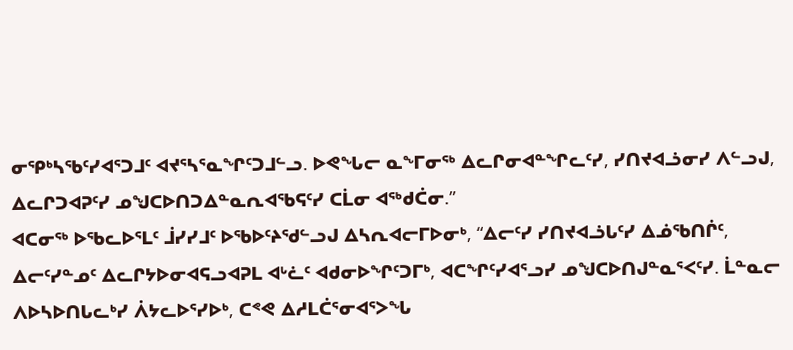ᓂᕿᒃᓴᖃᑦᓯᐊᕐᑐᒧᑦ ᐊᔪᕐᓴᕐᓇᖏᑦᑐᒧᓪᓗ. ᐅᕙᖓᓕ ᓇᖕᒥᓂᖅ ᐃᓚᒋᓂᐊᓐᖏᓚᑦᓯ, ᓯᑎᔪᐊᓘᓂᓯ ᐱᓪᓗᒍ, ᐃᓚᒋᑐᐊᕈᑦᓯ ᓄᖑᑕᐅᑎᑐᐃᓐᓇᕆᐊᖃᕋᑦᓯ ᑕᒫᓂ ᐊᖅᑯᑖᓂ.”
ᐊᑕᓂᖅ ᐅᖃᓚᐅᕐᒪᑦ ᒨᓯᓯᒧᑦ ᐅᖃᐅᑦᔨᖁᓪᓗᒍ ᐃᓴᕆᐊᓕᒥᐅᓂᒃ, “ᐃᓕᑦᓯ ᓯᑎᔪᐊᓘᒐᑦᓯ ᐃᓅᖃᑎᒌᑦ, ᐃᓕᑦᓯᓐᓄᑦ ᐃᓚᒋᔭᐅᓂᐊᕋᓗᐊᕈᒪ ᐊᒡᓛᑦ ᐊᑯᓂᐅᖏᑦᑐᒥᒃ, ᐊᑕᖏᑦᓯᐊᕐᓗᓯ ᓄᖑᑕᐅᑎᒍᓐᓇᕐᐸᑦᓯ. ᒫᓐᓇᓕ ᐱᐅᓴᐅᑎᒐᓚᒃᓯ ᐲᔭᓚᐅᕐᓯᐅᒃ, ᑕᕝᕙ ᐃᓱᒪᑖᕐᓂᐊᕐᐳᖓ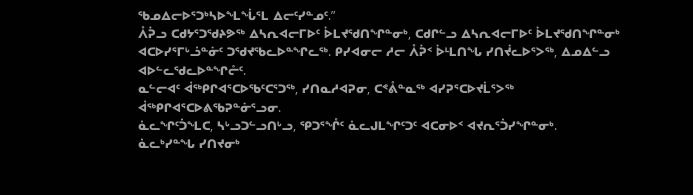ᖃᓄᐃᓕᐅᕐᑐᒃᓴᐅᖕᒪᖔᕐᒪ ᐃᓕᑦᓯᓐᓄᑦ.”
ᐰᕉᓗ ᑕᑯᔭᕐᑐᖁᔨᕗᖅ ᐃᓴᕆᐊᓕᒥᐅᑦ ᐆᒪᔪᖁᑎᖏᓐᓂᒃ, ᑕᑯᒋᓪᓗ ᐃᓴᕆᐊᓕᒥᐅᑦ ᐆᒪᔪᖁᑎᖏᓐᓂᒃ ᐊᑕᐅᓯᕐᒥᒡᓘᓐᓃᑦ ᑐᖁᔪᖃᓚᐅᓐᖏᓚᖅ. ᑭᓯᐊᓂᓕ ᓱᓕ ᐰᕉᑉ ᐆᒻᒪᑎᖓ ᓯᑎᔫᓚᐅᕐᐳᖅ, ᐃᓄᐃᓪᓗ ᐊᐅᓪᓚᖁᓚᐅᓐᖏᓔᑦ.
ᓇᓪᓕᐊᑦ ᐋᖅᑭᒋᐊᕐᑕᐅᖃᑦᑕᕐᑐᖅ, ᓯᑎᓇᓱᐊᕈᓂ, ᑕᕝᕔᓐᓇᖅ ᐊᓯᕈᕐᑕᐅᔪᒫᕐᐳᖅ ᐋᖅᑭᒋᐊᕐᑕᐅᕕᖃᕈᓐᓃᕐᓗᓂ.
ᓈᓚᖏᑦᑑᖕᒪᑕ, ᓴᒡᓗᑐᓪᓗᑎᒡᓗ, ᕿᑐᕐᖎᑦ ᓈᓚᒍᒪᖏᑦᑐᑦ ᐊᑕᓂᐅᑉ ᐊᔪᕆᕐᑑᓯᖏᓐᓂᒃ.
ᓈᓚᒃᓯᓐᖓ ᓯᑎᔪᓂᒃ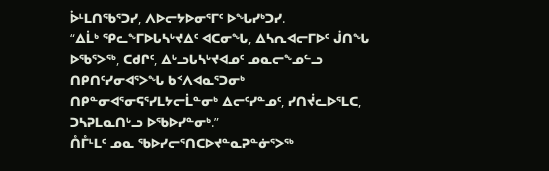ᐆᒻᒪᑎᖃᕐᑐᓯ, ᐱᐅᓕᔭᐅᓂᕐᒥᑦ ᐅᖓᓯᒃᑐᓯ.
“ᐃᒫᒃ ᕿᓚᖕᒥᐅᒐᓴᒡᔪᐃᑦ ᐊᑕᓂᖓ, ᐃᓴᕆᐊᓕᒥᐅᑦ ᒎᑎᖓ ᐅᖃᕐᐳᖅ, ᑕᑯᒋᑦ, ᐃᒡᓗᒐᓴᒡᔪᐊᓄᑦ ᓄᓇᓕᖕᓄᓪᓗ ᑎᑭᑎᑦᓯᓂᐊᕐᐳᖓ ᑲᑉᐱᐊᓇᕐᑐᓂᒃ ᑎᑭᓐᓂᐊᕐᓂᕋᕐᓯᒪᔭᓕᒫᓐᓂᒃ ᐃᓕᑦᓯᓐᓄᑦ, ᓯᑎᔫᓚᐅᕐᒪᑕ, ᑐᓴᕈᒪᓇᑎᒡᓗ ᐅᖃᐅᓯᓐᓂᒃ.”
ᑍᒤᒻᒪᑦ ᓄᓇ ᖃᐅᓯᓕᕐᑎᑕᐅᔪᓐᓇᕈᓐᓃᕐᐳᖅ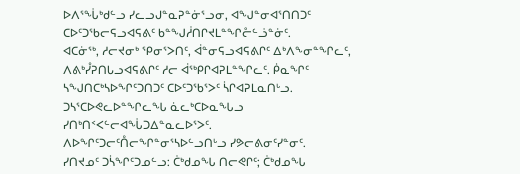ᐅᐱᕐᖔᒃᑯᓪᓗ ᓯᓚᓗᒍᓐᓇᕈᓐᓃᕐᓗᓂ, ᐊᖑᓐᓂᐊᕐᑎᑎᑐᑦ ᑕᐅᑦᑐᖃᓕᕋᓗᐊᕋᕕᑦ ᑲᓐᖑᓲᑎᒋᔪᒪᓐᖏᓔᓪᓘᓐᓃᑦ.
ᐊᑕᓃᖅ, ᓱᓕᔪᓂᒃ ᕿᓂᕐᐳᑎᑦ, ᐋᓐᓂᕋᓗᐊᕋᕕᒋᑦ ᐃᒃᐱᖕᓂᓐᖏᓚᑦ, ᐱᕕᒃᓮᕈᑎᒐᓗᐊᕋᕕᒋᑦ ᓱᓕ ᐋᖅᑭᒋᐊᕈᒪᓐᖏᓚᑦ. ᑮᓇᖏᑦ ᓴᖑᑎᑕᒃᓴᐅᖏᑦᑐᑎᑐᑦ ᑕᐅᑦᑐᖃᕐᐳᑦ ᓵᒋᐊᕈᒪᓇᑎᒡᓗ.
ᑐᓴᕐᑕᐅᕙᓚᐅᓐᖏᓚᖓ ᓈᓚᒃᑕᐅᓇᖓᓗ ᓯᑎᒃᑎᑉᐸᓪᓕᐊᖔᑐᐃᓐᓇᓚᐅᕐᐳᑦ. ᐱᐅᖏᑦᑐᓕᑦᑍᓕᖏᓐᓂᕐᓴᐅᓪᓗᑎᒡᓗ ᓯᕗᓕᕕᓂᑦᓯᓐᓂᑦ.
ᓯᑎᔪᓄᑦ ᑐᓵᖏᑦᑐᓄᓪᓗ: ᑖᒃᑯᓄᖓ ᑎᓕᕙᒋᑦ; ᑖᒃᑯᓄᖓ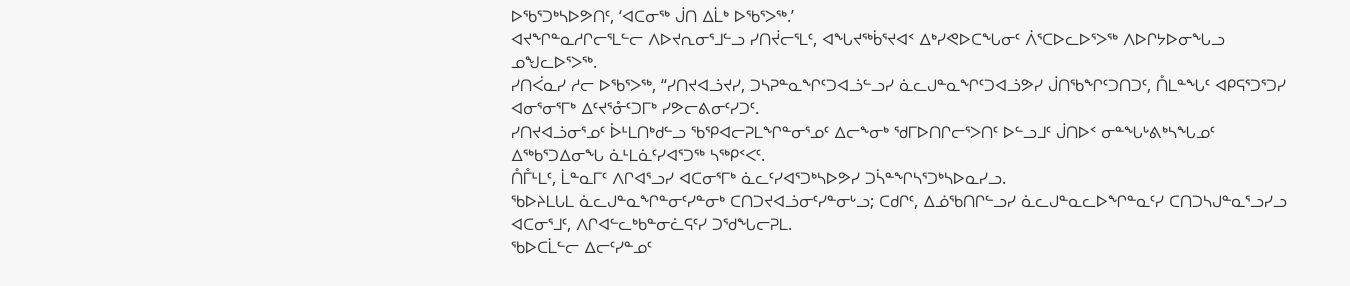ᐅᖃᕐᑐᒃᓴᐅᕗᑎᑦ, ‘ᐊᑕᓂᖅ ᒎᑎ ᐃᒫᒃ ᐅᖃᕐᐳᖅ.’
ᐊᔪᖏᓐᓇᓱᒋᓕᕐᒪᓪᓕ ᐱᐅᔪᕆᓂᕐᒧᓪᓗ ᓯᑎᔫᓕᕐᒪᑦ, ᐊᖓᔪᖅᑳᕐᔪᐊᑉ ᐃᒃᓯᕙᐅᑕᖓᓂᑦ ᐲᕐᑕᐅᓚᐅᕐᐳᖅ ᐱᐅᒋᔭᐅᓂᖓᓗ ᓄᖑᓚᐅᕐᐳᖅ.
ᓯᑎᐹᓇᓯ ᓱᓕ ᐅᖃᕐᐳᖅ, “ᓯᑎᔪᐊᓘᔪᓯ, ᑐᓴᕈᓐᓇᖏᑦᑐᐊᓘᓪᓗᓯ ᓈᓚᒍᓐᓇᖏᑦᑐᐊᓘᕗᓯ ᒎᑎᖃᖏᑦᑐᑎᑐᑦ, ᑍᒪᓐᖓᑦ ᐊᑭᕋᕐᑐᕐᑐᓯ ᐊᓂᕐᓂᕐᒥᒃ ᐃᑦᔪᕐᓁᑦᑐᒥᒃ ᓯᕗᓕᕕᓂᑦᓯᑐᑦ.
ᓯᑎᔪᐊᓘᓂᕐᓄᑦ ᐆᒻᒪᑎᒃᑯᓪᓗ ᖃᕿᐊᓕᕈᒪᖏᓐᓂᕐᓄᑦ ᐃᓕᖕᓂᒃ ᖁᒥᐅᑎᒋᓕᕐᐳᑎᑦ ᐅᓪᓗᒧᑦ ᒎᑎᐅᑉ ᓂᓐᖓᒡᕕᒃᓴᖓᓄᑦ ᐃᖅᑲᕐᑐᐃᓂᖓ ᓈᒻᒪᓈᑦᓯᐊᕐᑐᖅ ᓴᖅᑭᑉᐸᑦ.
ᑍᒤᒻᒪᑦ, ᒫᓐᓇᒥᑦ ᐱᒋᐊᕐᓗᓯ ᐊᑕᓂᕐᒥᒃ ᓈᓚᑦᓯᐊᕐᑐᒃᓴᐅᕗᓯ ᑐᓵᓐᖏᓴᕐᑐᒃᓴᐅᓇᓯᓗ.
ᖃᐅᔨᒪᒐᒪ ᓈᓚᒍᓐᓇᖏᓐᓂᑦᓯᓐᓂᒃ ᑕᑎᑐᔪᐊᓘᓂᑦᓯᓐᓂᒡᓗ; ᑕᑯᒋᑦ, ᐃᓅᖃᑎᒋᓪᓗᓯ ᓈᓚᒍᓐᓇᓚᐅᖏᓐᓇᑦᓯ ᑕᑎᑐᓴᒍᓐᓇᕐᓗᓯᓗ ᐊᑕᓂᕐᒧᑦ, ᐱᒋᐊᓪᓚᒃᑲᓐᓂᓛᕋᑦᓯ ᑐᖁᖓᓕᕈᒪ.
ᖃᐅᑕᒫᓪᓕ ᐃᓕᑦᓯᓐᓄᑦ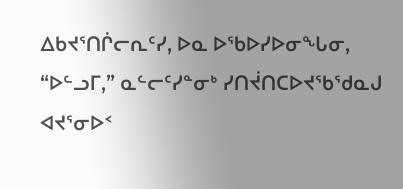ᐃᑲᔪᕐᑎᒌᓕᕆᑦᓯ, ᐅᓇ ᐅᖃᐅᓯᐅᓂᖓᓂ, “ᐅᓪᓗᒥ,” ᓇᓪᓕᑦᓯᓐᓂᒃ ᓯᑎᔫᑎᑕᐅᔪᖃᖁᓇᒍ ᐊᔪᕐᓂᐅᑉ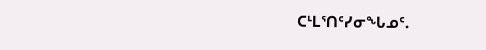ᑕᒻᒪᕐᑎᑦᓯᓂᖓᓄᑦ.